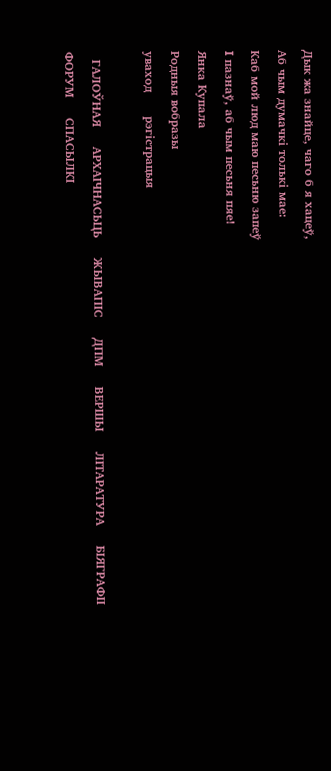Дык жа знайце, чаго б я хацеў,
Аб чым думачкі толькі мае:
Каб мой люд маю песьню запеў
I пазнаў, аб чым песьня пяе!
Янка Купала
Родныя вобразы
уваход      рэгiстрацыя

  ГАЛОЎНАЯ     АРХАІЧНАСЬЦЬ     ЖЫВАПІС     ДПМ     ВЕРШЫ     ЛІТАРАТУРА     БІЯГРАФІІ     ФОРУМ     СПАСЫЛКІ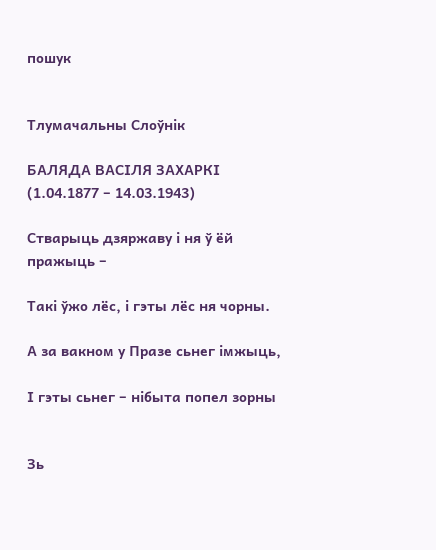пошук


Тлумачальны Слоўнік

БАЛЯДА ВАСІЛЯ ЗАХАРКІ
(1.04.1877 – 14.03.1943)

Стварыць дзяржаву і ня ў ёй пражыць –

Такі ўжо лёс, і гэты лёс ня чорны.

А за вакном у Празе сьнег імжыць,

І гэты сьнег – нібыта попел зорны


Зь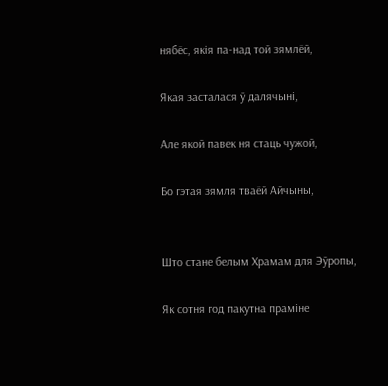нябёс, якія па-над той зямлёй,

Якая засталася ў далячыні,

Але якой павек ня стаць чужой,

Бо гэтая зямля тваёй Айчыны,


Што стане белым Храмам для Эўропы,

Як сотня год пакутна праміне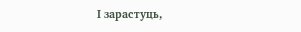І зарастуць,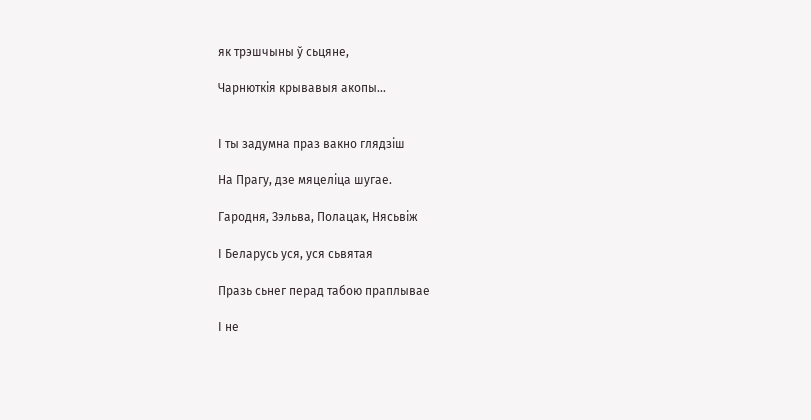як трэшчыны ў сьцяне,

Чарнюткія крывавыя акопы...


І ты задумна праз вакно глядзіш

На Прагу, дзе мяцеліца шугае.

Гародня, Зэльва, Полацак, Нясьвіж

І Беларусь уся, уся сьвятая

Празь сьнег перад табою праплывае

І не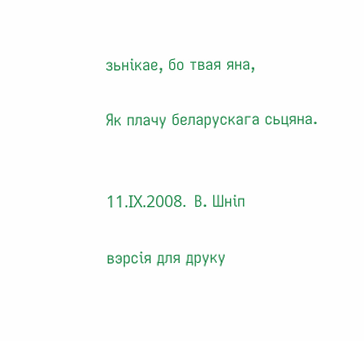зьнікае, бо твая яна,

Як плачу беларускага сьцяна.


11.IX.2008.  В. Шніп

вэрсія для друку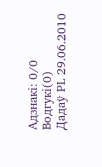Адзнакi: 0/0 Водгукі(0)
Дадаў PL 29.06.2010